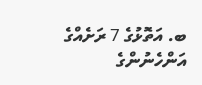ބ. އަތޮޅުގެ 7 ރަށެއްގެ އަންހެނުންގެ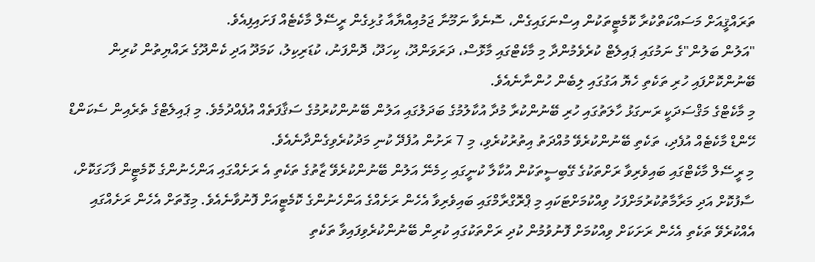ތަރައްޤީއަށް މަސައްކަތްކުރާ ކޮމެޓީތަކުން އިސްނަގައިގެން، ސޮނެވާ ނަމޫނާ ޖަމުއިއްޔާއާ ގުޅިގެން ރީސޭލް މާކެޓެއް ފަށައިފިއެވެ.
"އަލުން ބަލުން"ގެ ނަމުގައި ޕައިލެޓް ކުރެވެމުންދާ މި މާކެޓްގައި މާޅޮސް، ދަރަވަންދޫ، ކިހަދޫ، ދޮންފަނު، ކުޑަރިކިލު، ކަމަދޫ އަދި ކެންދޫގެ ރައްޔިތުން ކުރިން ބޭނުންކޮށްފައި ހުރި ތަކެތި ހެޔޮ އަގުގައި ލިބެން ހުންނާނެއެވެ.
މި މާކެޓްގެ މަޤްސަދަކީ ރަނގަޅު ހާލަތުގައި ހުރި ބޭނުންކުރާ މުދާ އުކާލުމުގެ ބަދަލުގައި އަލުން ބޭނުންކުރުމުގެ ސަޤާފަތެއް އުފެއްދުމެވެ. މި ޕައިލެޓްގެ ތެރެއިން ސެކަންޑް ހޭންޑް މާކެޓެއް އުފެދި، ތަކެތި ބޭނުންކުރެވޭ މުއްދަތު އިތުރުކުރެވި، މި 7 ރަށުން އުފެދޭ ކުނި މަދުކުރެވިގެންދާނެއެވެ.
މި ރީސޭލް މާކެޓްގައި ބައިވެރިވާ ރަށްތަކުގެ ގޭބިސީތަކުން އުކާލާ ކުނީގައި ހިމެނޭ އަލުން ބޭނުންކުރެވޭ ޒާތުގެ ތަކެތި އެ ރަށެއްގައި އަންހެނުންގެ ކޮމެޓީން ފާހަގަކޮށް، ސާފުކޮށް އަދި މަރާމާތުކުރުމަށްފަހު ވިއްކުމަށްޓަކައި މި ޕްރޮގްރާމްގައި ބައިވެރިވާ އެހެން ރަށެއްގެ އަންހެނުންގެ ކޮމެޓީއަށް ފޮނުވާނެއެވެ. މިގޮތަށް އެހެން ރަށެއްގައި އެއްކުރެވޭ ތަކެތި އެހެން ރަށަކަށް ވިއްކުމަށް ފޮނުވުމުން ކުދި ރަށްތަކުގައި ކުރިން ބޭނުންކުރެވިފައިވާ ތަކެތި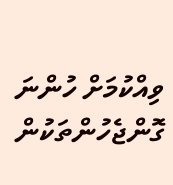ވިއްކުމަށް ހުންނަ ގޮންޖެހުންތަކުން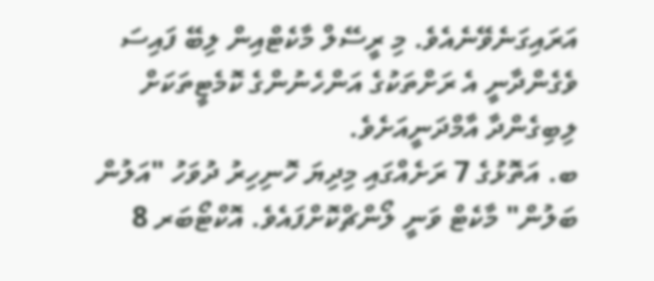އަރައިގަނެވޭނެއެވެ. މި ރީސޭލް މާކެޓްއިން ލިބޭ ފައިސަ ވެގެންދާނީ އެ ރަށްތަކުގެ އަންހެނުންގެ ކޮމެޓީތަކަށް ލިބިގެންދާ އާމްދަނީއަށެވެ.
ބ. އަތޮޅުގެ 7 ރަށެއްގައި މިދިޔަ ހޮނިހިރު ދުވަހު "އަލުން ބަލުން" މާކެޓް ވަނީ ލޯންޗްކޮށްފައެވެ. އޮކްޓޯބަރ 8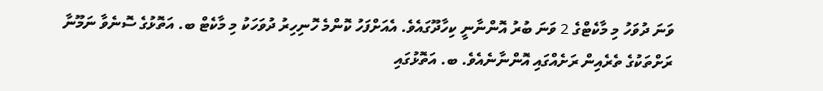ވަނަ ދުވަހު މި މާކެޓްގެ 2 ވަނަ ބުރު އޮންނާނީ ކިހާދޫގައެވެ. އެއަށްފަހު ކޮންމެ ހޮނިހިރު ދުވަހަކު މި މާކެޓް ބ. އަތޮޅުގެ ސޮނެވާ ނަމޫނާ ރަށްތަކުގެ ތެރެއިން ރަށެއްގައި އޮންނާނެއެވެ. ބ. އަތޮޅުގައި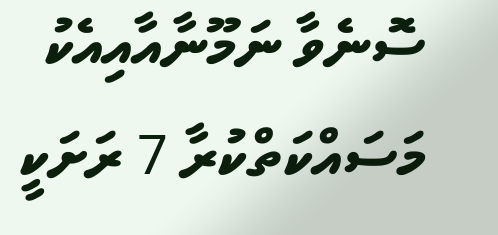ސޮނެވާ ނަމޫނާއާއިއެކު މަސައްކަތްކުރާ 7 ރަށަކީ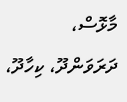މާޅޮސް، ދަރަވަންދޫ، ކިހާދޫ،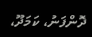ދޮންފަނު، ކަމަދޫ،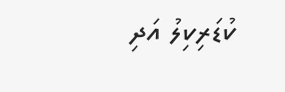ކުޑަރިކިލު އަދި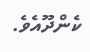ކެންދޫއެވެ.